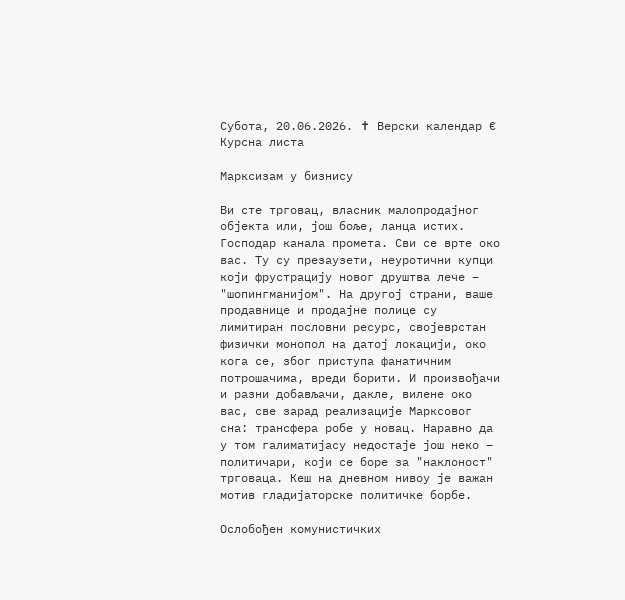Субота, 20.06.2026. ✝ Верски календар € Курсна листа

Марксизам у бизнису

Ви сте трговац, власник малопродајног објекта или, још боље, ланца истих. Господар канала промета. Сви се врте око вас. Ту су презаузети, неуротични купци који фрустрацију новог друштва лече – "шопингманијом". На другој страни, ваше продавнице и продајне полице су лимитиран пословни ресурс, својеврстан физички монопол на датој локацији, око кога се, због приступа фанатичним потрошачима, вреди борити. И произвођачи и разни добављачи, дакле, вилене око вас, све зарад реализације Марксовог сна: трансфера робе у новац. Наравно да у том галиматијасу недостаје још неко – политичари, који се боре за "наклоност" трговаца. Кеш на дневном нивоу је важан мотив гладијаторске политичке борбе.

Ослобођен комунистичких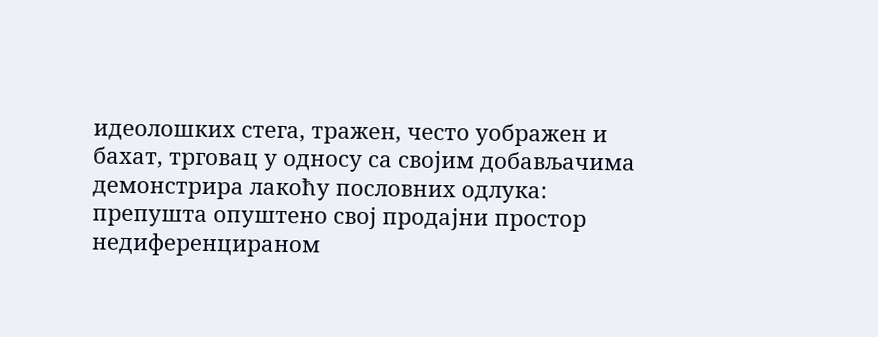идеолошких стега, тражен, често уображен и бахат, трговац у односу са својим добављачима демонстрира лакоћу пословних одлука: препушта опуштено свој продајни простор недиференцираном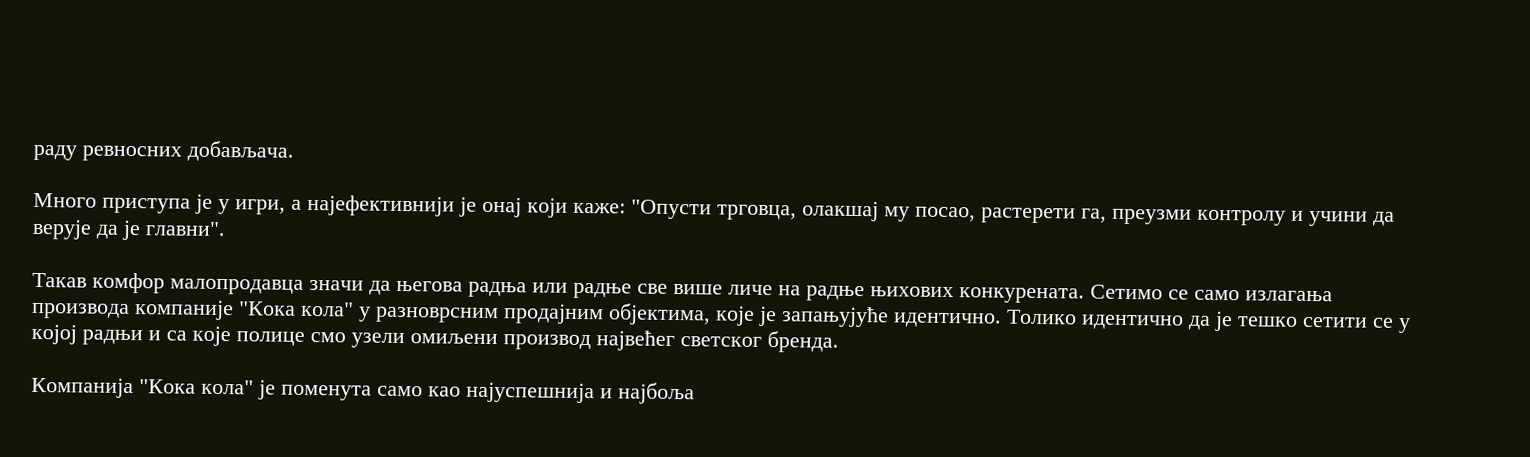раду ревносних добављача.

Много приступа је у игри, а најефективнији је онај који каже: "Опусти трговца, олакшај му посао, растерети га, преузми контролу и учини да верује да је главни".

Такав комфор малопродавца значи да његова радња или радње све више личе на радње њихових конкурената. Сетимо се само излагања производа компаније "Кока кола" у разноврсним продајним објектима, које је запањујуће идентично. Толико идентично да је тешко сетити се у којој радњи и са које полице смо узели омиљени производ највећег светског бренда.

Компанија "Кока кола" је поменута само као најуспешнија и најбоља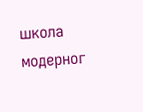школа модерног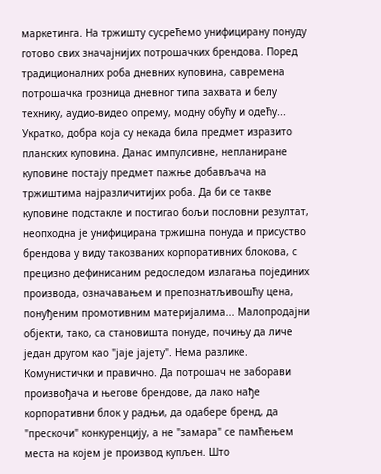маркетинга. На тржишту сусрећемо унифицирану понуду готово свих значајнијих потрошачких брендова. Поред традиционалних роба дневних куповина, савремена потрошачка грозница дневног типа захвата и белу технику, аудио-видео опрему, модну обућу и одећу... Укратко, добра која су некада била предмет изразито планских куповина. Данас импулсивне, непланиране куповине постају предмет пажње добављача на тржиштима најразличитијих роба. Да би се такве куповине подстакле и постигао бољи пословни резултат, неопходна је унифицирана тржишна понуда и присуство брендова у виду такозваних корпоративних блокова, с прецизно дефинисаним редоследом излагања појединих производа, означавањем и препознатљивошћу цена, понуђеним промотивним материјалима... Малопродајни објекти, тако, са становишта понуде, почињу да личе један другом као "јаје јајету". Нема разлике. Комунистички и правично. Да потрошач не заборави произвођача и његове брендове, да лако нађе корпоративни блок у радњи, да одабере бренд, да "прескочи" конкуренцију, а не "замара" се памћењем места на којем је производ купљен. Што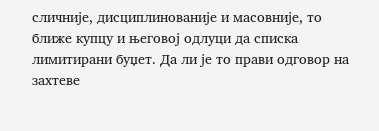сличније, дисциплинованије и масовније, то ближе купцу и његовој одлуци да списка лимитирани буџет. Да ли је то прави одговор на захтеве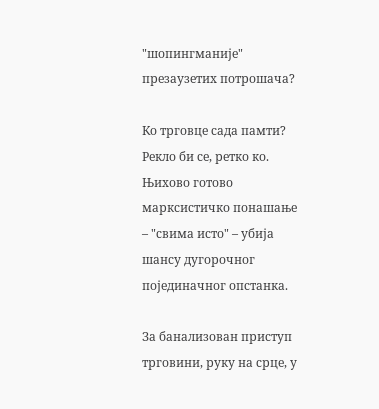"шопингманије" презаузетих потрошача?

Ко трговце сада памти? Рекло би се, ретко ко. Њихово готово марксистичко понашање – "свима исто" – убија шансу дугорочног појединачног опстанка.

За банализован приступ трговини, руку на срце, у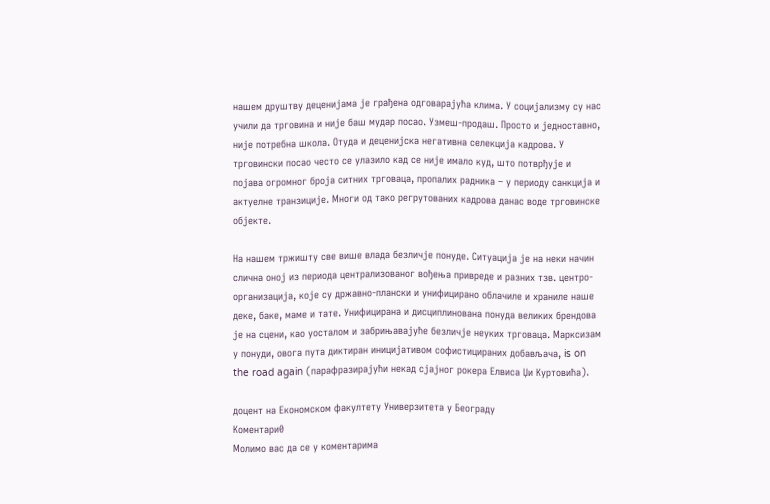нашем друштву деценијама је грађена одговарајућа клима. У социјализму су нас учили да трговина и није баш мудар посао. Узмеш-продаш. Просто и једноставно, није потребна школа. Отуда и деценијска негативна селекција кадрова. У трговински посао често се улазило кад се није имало куд, што потврђује и појава огромног броја ситних трговаца, пропалих радника – у периоду санкција и актуелне транзиције. Многи од тако регрутованих кадрова данас воде трговинске објекте.

На нашем тржишту све више влада безличје понуде. Ситуација је на неки начин слична оној из периода централизованог вођења привреде и разних тзв. центро-организација, које су државно-плански и унифицирано облачиле и храниле наше деке, баке, маме и тате. Унифицирана и дисциплинована понуда великих брендова је на сцени, као уосталом и забрињавајуће безличје неуких трговаца. Марксизам у понуди, овога пута диктиран иницијативом софистицираних добављача, is on the road again (парафразирајући некад сјајног рокера Елвиса Џи Куртовића).

доцент на Економском факултету Универзитета у Београду
Коментари0
Молимо вас да се у коментарима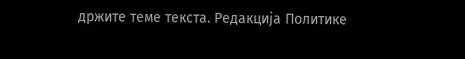држите теме текста. Редакција Политике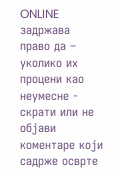ONLINE задржава право да – уколико их процени као неумесне - скрати или не објави коментаре који садрже осврте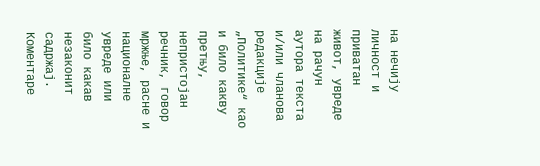на нечију личност и приватан живот, увреде на рачун аутора текста и/или чланова редакције „Политике“ као и било какву претњу, непристојан речник, говор мржње, расне и националне увреде или било какав незаконит садржај. Коментаре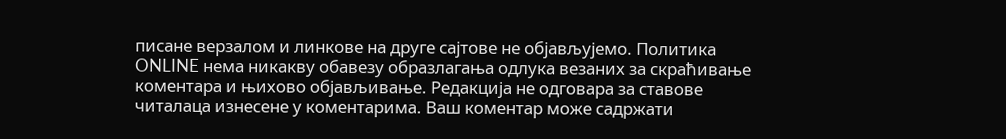писане верзалом и линкове на друге сајтове не објављујемо. Политика ONLINE нема никакву обавезу образлагања одлука везаних за скраћивање коментара и њихово објављивање. Редакција не одговара за ставове читалаца изнесене у коментарима. Ваш коментар може садржати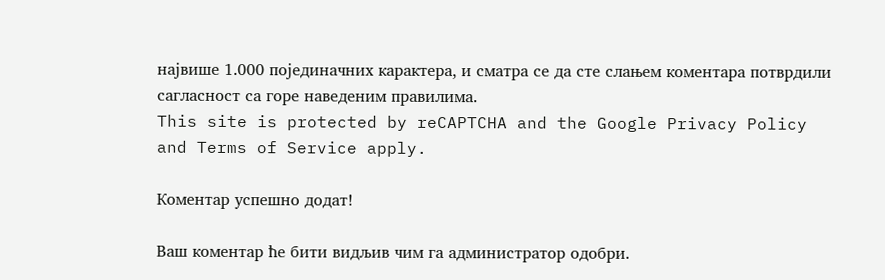највише 1.000 појединачних карактера, и сматра се да сте слањем коментара потврдили сагласност са горе наведеним правилима.
This site is protected by reCAPTCHA and the Google Privacy Policy and Terms of Service apply.

Комeнтар успeшно додат!

Ваш комeнтар ћe бити видљив чим га администратор одобри.